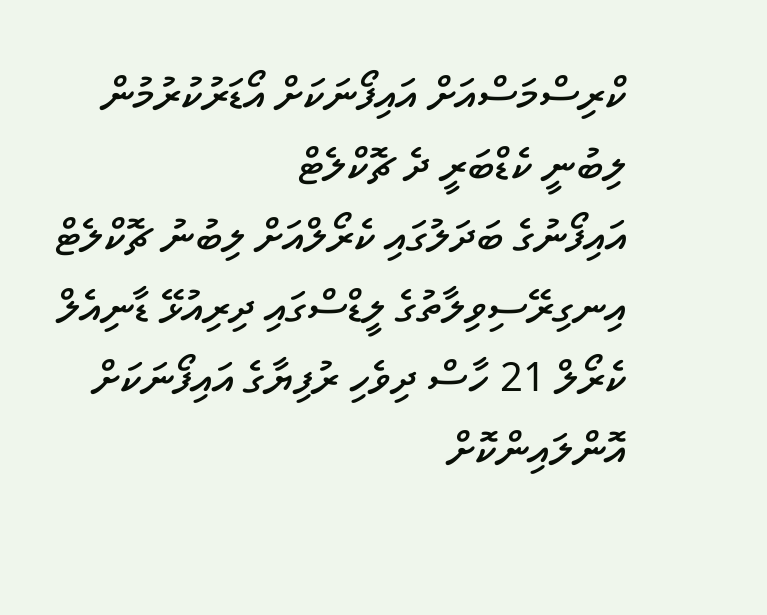ކްރިސްމަސްއަށް އައިފޯނަކަށް އޯޑަރުކުރުމުން ލިބުނީ ކެޑްބަރީ ދެ ޗޮކްލެޓް
އައިފޯނުގެ ބަދަލުގައި ކެރޯލްއަށް ލިބުނު ޗޮކްލެޓް
އިނގިރޭސިވިލާތުގެ ލީޑްސްގައި ދިރިއުޅޭ ޑާނިއެލް ކެރޯލް 21 ހާސް ދިވެހި ރުފިޔާގެ އައިފޯނަކަށް އޮންލައިންކޮށް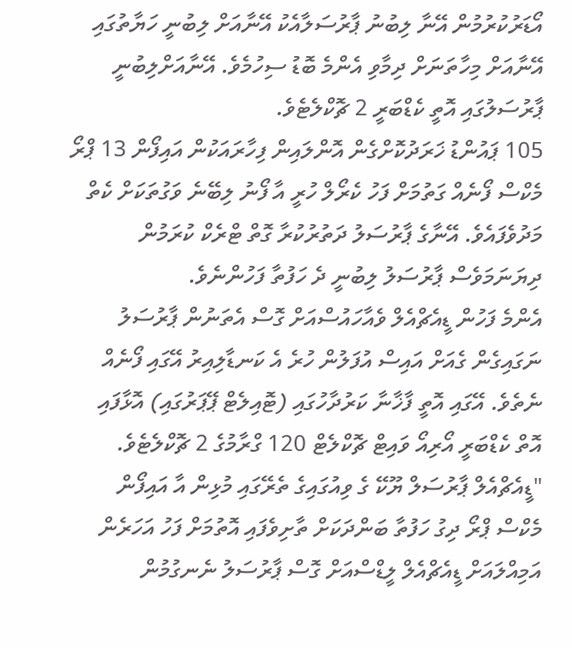އޯޑަރުކުރުމުން އޭނާ ލިބުނު ޕާރުސަލާއެކު އޭނާއަށް ލިބުނީ ހަޔާތުގައި އޭނާއަށް މިހާތަނަށް ދިމާވި އެންމެ ބޮޑު ސިހުމެވެ. އޭނާއަށްލިބުނީ ޕާރުސަލުގައި އޮތީ ކެޑްބަރީ 2 ޗޮކްލެޓެވެ.
105 ޕައުންޑު ޚަރަދުކޮށްގެން އޮންލައިން ފިހާރައަކުން އައިފޯން 13 ޕްރޯ މެކްސް ފޯނެއް ގަތުމަށް ފަހު ކެރޯލް ހުރީ އާ ފޯނު ލިބޭނެ ވަގުތަކަށް ކެތް މަދުވެފައެވެ. އޭނާގެ ޕާރުސަލު ދަތުރުކުރާ ގޮތް ޓްރެކް ކުރަމުން ދިޔަނަމަވެސް ޕާރުސަލު ލިބުނީ ދެ ހަފުތާ ފަހުންނެވެ.
އެންމެ ފަހުން ޑީއެޗްއެލް ވެއާހައުސްއަށް ގޮސް އެތަނުން ޕާރުސަލު ނަގައިގެން ގެއަށް އައިސް އުފަލުން ހުރެ އެ ކަނޑާލިއިރު އޭގައި ފޯނެއް ނެތެވެ. އޭގައި އޮތީ ފާޚާނާ ކަރުދާހުގައި (ޓޮއިލެޓް ޕޭޕަރުގައި) އޮޅާފައި އޮތް ކެޑްބަރީ އޯރިއޯ ވައިޓް ޗޮކްލެޓް 120 ގްރާމުގެ 2 ޗޮކްލެޓެވެ.
"ޑީއެޗްއެލް ޕާރުސަލް ޔޫކޭ ގެ ވިއުގައިގެ ތެރޭގައި މުޅިން އާ އައިފޯން މެކްސް ޕްރޯ ދިގު ހަފުތާ ބަންދަކަށް ތާށިވެފައި އޮތުމަށް ފަހު އަހަރެން އަމިއްލައަށް ޑީއެޗްއެލް ލީޑްސްއަށް ގޮސް ޕާރުސަލު ނެނގުމުން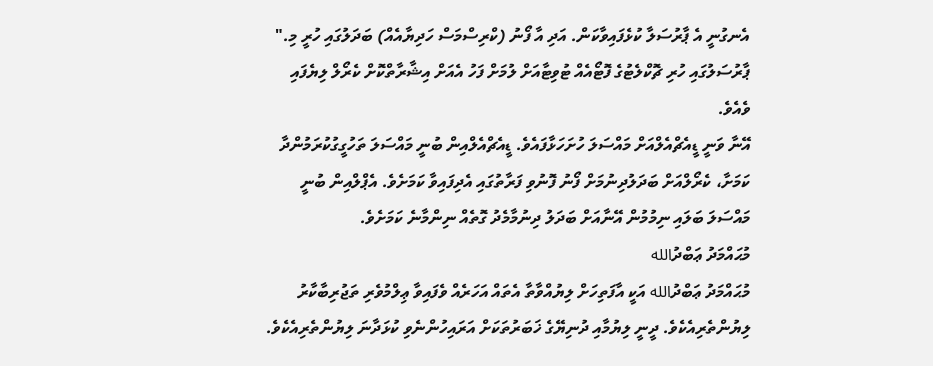އެނގުނީ އެ ޕާރުސަލާ ކުޅެފައިވާކަން. އަދި އާ ފޯނު (ކްރިސްމަސް ހަދިޔާއެއް) ބަދަލުގައި ހުރީ މި." ޕާރުސަލުގައި ހުރި ޗޮކްލެޓުގެ ފޮޓޯއެއް ޓުވިޓާއަށް ލުމަށް ފަހު އެއަށް އިޝާރާތްކޮށް ކެރޯލް ލިޔެފައި ވެއެވެ.
އޭނާ ވަނީ ޑީއެޗްއެލްއަށް މައްސަލަ ހުށަހަޅާފައެވެ. ޑީއެޗްއެލްއިން ބުނީ މައްސަލަ ތަހުގީގުކުރަމުންދާ ކަމަށާ، ކެރޯލްއަށް ބަދަލުދިނުމަށް ފޯނު ފޮނުވި ފަރާތުގައި އެދިފައިވާ ކަމަށެވެ. އެޕްލްއިން ބުނީ މައްސަލަ ބަލައި ނިމުމުން އޭނާއަށް ބަދަލު ދިނުމާމެދު ގޮތެއް ނިންމާނެ ކަމަށެވެ.
މުޙައްމަދު ޢަބްދުالله
މުޙައްމަދު ޢަބްދުالله އަކީ އާފަތިހަށް ލިޔުއްވާތާ އެތައް އަހަރެއް ވެފައިވާ ޢިލްމުވެރި ތަޖުރިބާކާރު ލިޔުންތެރިއެކެވެ. ދީނީ ލިޔުމާއި ދުނިޔޭގެ ޚަބަރުތަކަށް އަރައިހުންނެވި ކުޅަދާނަ ލިޔުންތެރިއެކެވެ.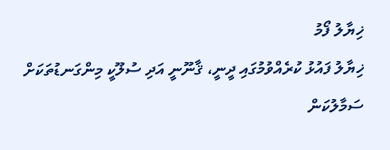ޚިޔާލު ފޯމު
ޚިޔާލު ފައުޅު ކުރެއްވުމުގައި ދީނީ، ޤާނޫނީ އަދި ސުލޫކީ މިންގަނޑުތަކަށް ސަމާލުކަން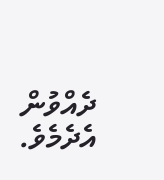ދެއްވުން އެދެމެވެ.